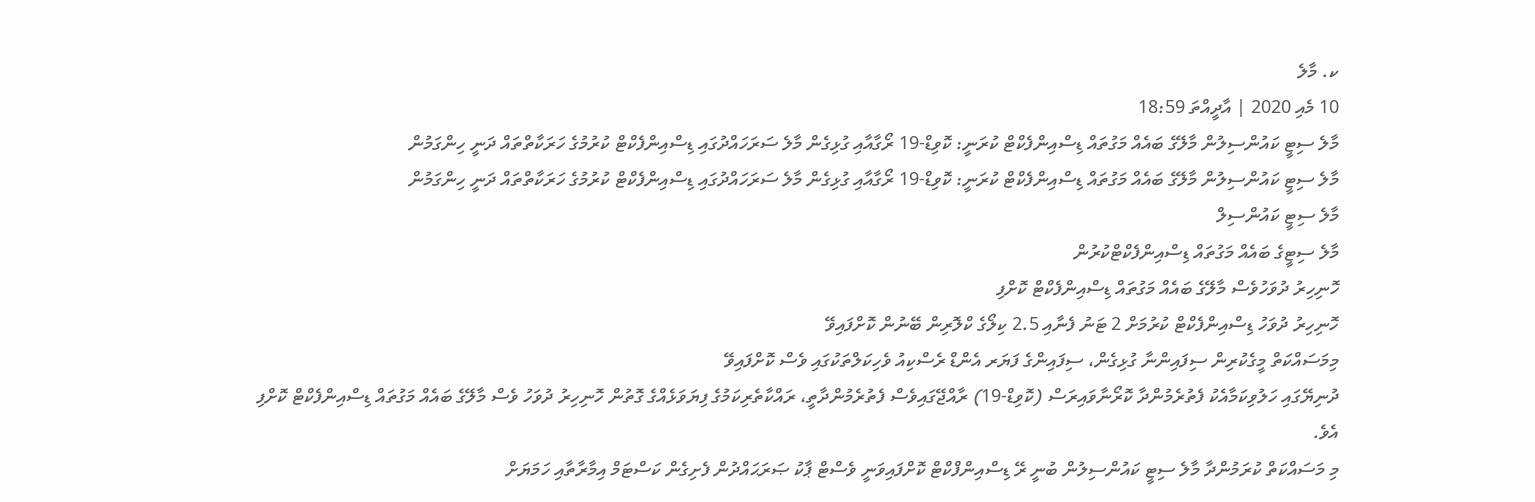ކ. މާލެ
10 މެއި 2020 | އާދީއްތަ 18:59
މާލެ ސިޓީ ކައުންސިލުން މާލޭގެ ބައެއް މަގުތައް ޑިސްއިންފެކްޓް ކުރަނީ: ކޮވިޑް-19 ރޯގާއާއި ގުޅިގެން މާލެ ސަރަހައްދުގައި ޑިސްއިންފެކްޓް ކުރުމުގެ ހަރަކާތްތައް ދަނީ ހިންގަމުން
މާލެ ސިޓީ ކައުންސިލުން މާލޭގެ ބައެއް މަގުތައް ޑިސްއިންފެކްޓް ކުރަނީ: ކޮވިޑް-19 ރޯގާއާއި ގުޅިގެން މާލެ ސަރަހައްދުގައި ޑިސްއިންފެކްޓް ކުރުމުގެ ހަރަކާތްތައް ދަނީ ހިންގަމުން
މާލެ ސިޓީ ކައުންސިލް
މާލެ ސިޓީގެ ބައެއް މަގުތައް ޑިސްއިންފެކްޓްކުރުން
ހޮނިހިރު ދުވަހުވެސް މާލޭގެ ބައެއް މަގުތައް ޑިސްއިންފެކްޓް ކޮށްފި
ހޮނިހިރު ދުވަހު ޑިސްއިންފެކްޓް ކުރުމަށް 2 ޓަނު ފެނާއި 2.5 ކިލޯގެ ކްލޮރިން ބޭނުން ކޮށްފައިވޭ
މިމަސައްކަތް މީގެކުރިން ސިފައިންނާ ގުޅިގެން، ސިފައިންގެ ފަޔަރ އެންޑް ރެސްކިއު ވެހިކަލްތަކުގައި ވެސް ކޮށްފައިވޭ
ދުނިޔޭގައި ހަލުވިކަމާއެކު ފެތުރެމުންދާ ކޮރޯނާވައިރަސް (ކޮވިޑް-19) ރާއްޖޭގައިވެސް ފެތުރެމުންދާތީ، ރައްކާތެރިކަމުގެ ފިޔަވަޅެއްގެ ގޮތުން ހޮނިހިރު ދުވަހު ވެސް މާލޭގެ ބައެއް މަގުތައް ޑިސްއިންފެކްޓް ކޮށްފި އެވެ.
މި މަސައްކަތް ކުރަމުންދާ މާލެ ސިޓީ ކައުންސިލުން ބުނީ ރޭ ޑިސްއިންފްކްޓް ކޮށްފައިވަނީ ވެސްޓް ޕާކު ޞަރަޙައްދުން ފެށިގެން ކަސްޓަމް އިމާރާތާއި ހަމަޔަށް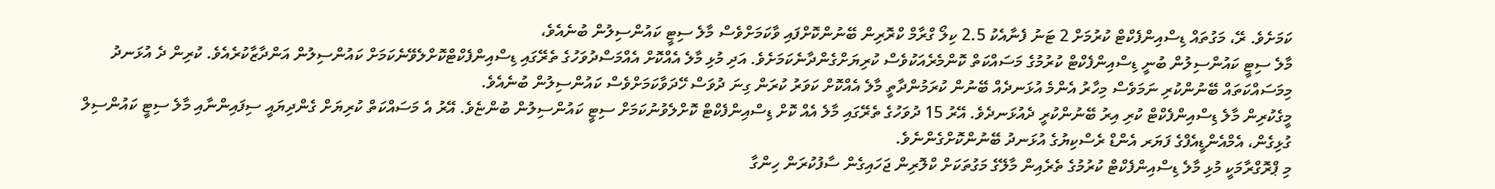ކަމަށެވެ. ރޭ، މަގުތައް ޑިސްއިންފެކްޓް ކުރުމަށް 2 ޓަނު ފެނާއެކު 2.5 ކިލޯ ގްރާމް ކްރޮރިން ބޭނުންކޮށްފައި ވާކަމަށްވެސް މާލެ ސިޓީ ކައުންސިލުން ބުނެއެވެ،
މާލެ ސިޓީ ކައުންސިލުން ބުނީ ޑިސްއިންފެކްޓް ކުރުމުގެ މަސައްކަތް ކޮންމެރެއަކުވެސް ކުރިޔަށްގެންދާނެކަމަށެވެ. އަދި މުޅި މާލެ އެއްކޮށް އެއްމަސްދުވަހުގެ ތެރޭގައި ޑިސްއިންފެކްޓްކޮށްލެވޭނެކަމަށް ކައުންސިލުން އަންދާޒާކުރެއެވެ. ކުރިން ދެ އުޅަނދު މިމަސައްކަތައް ބޭނުންކުރި ނަމަވެސް މިހާރު އެންމެ އުޅަނދެއް ބޭނުން ކުރަމުންދާތީ މާލެ އެއްކޮށް ކަވަރު ކުރަން ގިނަ ދުވަސް ހޭދަވާކަމަށްވެސް ކައުންސިލުން ބުނެއެވެ.
މީގެކުރިން މާލެ ޑިސްއިންފެކްޓް ކުރި އިރު ބޭނުންކުރީ ދެއުޅަނދެވެ. އޭރު 15 ދުވަހުގެ ތެރޭގައި މާލެ އެއް ކޮށް ޑިސްއިންފެކްޓް ކޮށްލެވުނުކަމަށް ސިޓީ ކައުންސިލުން ބުންޏެވެ. އޭރު އެ މަސައްކަތް ކުރިޔަށް ގެންދިޔައީ ސިފައިންނާއި މާލެ ސިޓީ ކައުންސިލް ގުޅިގެން، އެމްއެންޑީއެފްގެ ފަޔަރ އެންޑް ރެސްކިޔުގެ އުޅަނދު ބޭނުންކޮށްގެންނެވެ.
މި ޕްރޮގްރާމަކީ މުޅި މާލެ ޑިސްއިންފެކްޓް ކުރުމުގެ ތެރެއިން މާލޭގެ މަގުތަކަށް ކްލޮރިން ޖަހައިގެން ސާފުކުރަން ހިންގާ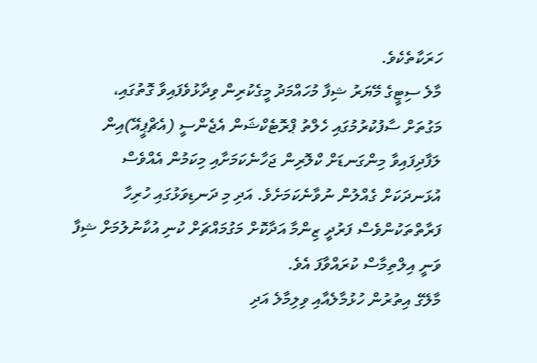ހަރަކާތެކެވެ.
މާލެ ސިޓީގެ މޭޔަރު ޝިފާ މުހައްމަދު މީގެކުރިން ވިދާޅުވެފައިވާ ގޮތުގައި، މަގުތަށް ސާފުކުރުމުގައި ހެލްތު ޕްރޮޓެކްޝަން އެޖެންސީ (އެޗްޕީއޭ)އިން ލަފާދިފައިވާ މިންގަނޑަށް ކްލޮރިން ޖަހާނެކަމަށާއި މިކަމުން އެއްވެސް އުޅަނދަކަށް ގެއްލުން ނުވާނެކަމަށެވެ. އަދި މި ދަނޑިވަޅުގައި ހުރިހާ ފަރާތްތަކުންވެސް ފަރުދީ ޒިންމާ އަދާކޮށް މަގުމައްޗަށް ކުނި އުކާނުލުމަށް ޝިފާ ވަނީ އިލްތިމާސް ކުރައްވާފަ އެވެ.
މާލޭގެ އިތުރުން ހުޅުމާލެއާއި ވިލިމާލެ އަދި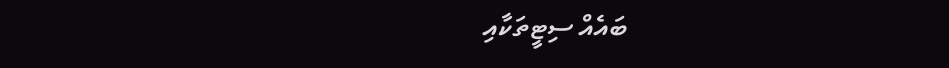ބައެއް ސިޓީތަކާއި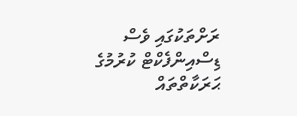ރަށްތަކުގައި ވެސް ޑިސްއިންފެކްޓް ކުރުމުގެ ޙަރަކާތްތައް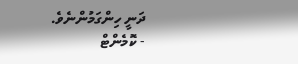ދަނީ ހިންގަމުންނެވެ.
- ކޮމެންޓް